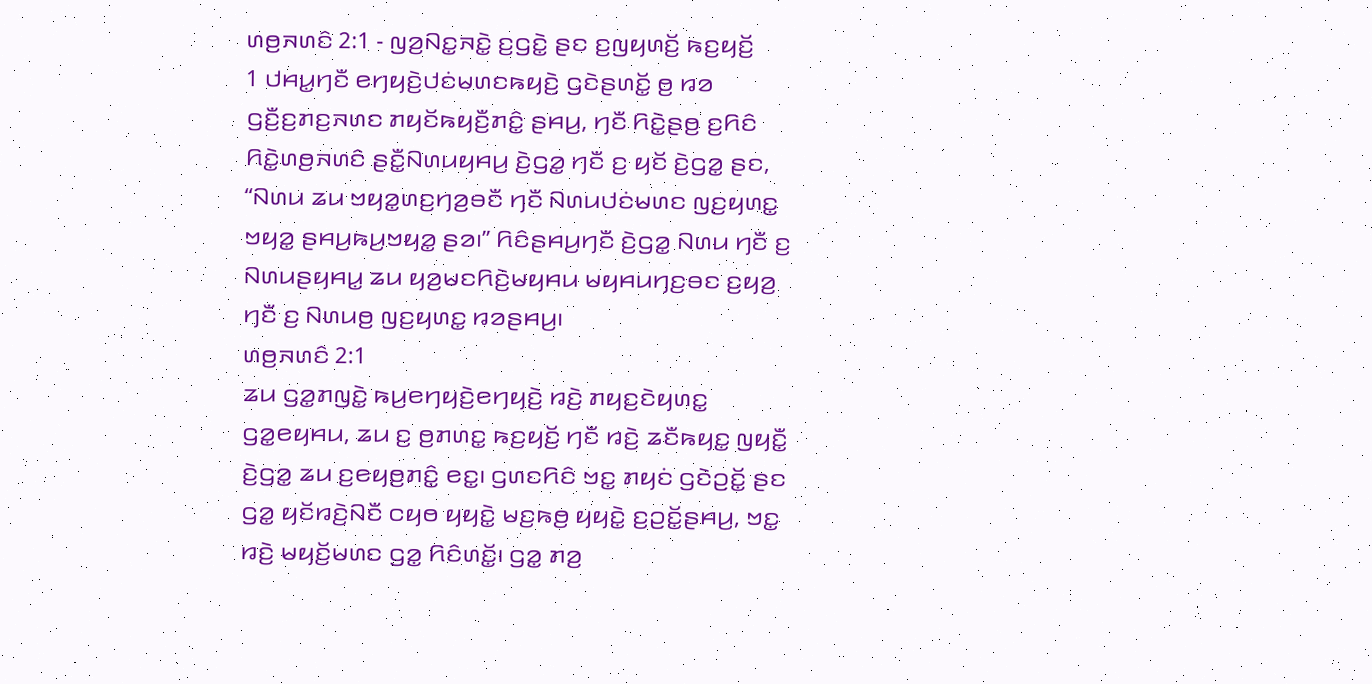ꤛꤥ꤬ꤏꤛꤢꤨ 2:1 - ꤜꤤ꤬ꤡꤢ꤭ꤏꤢꤧ꤭ ꤢ꤬ꤞꤢꤧ꤭ ꤔꤢ ꤢ꤬ꤜꤟꤛꤢꤩ꤬ ꤒꤢ꤬ꤟꤢꤩ꤬
1 ꤓꤌꤣ꤭ꤚꤢꤪ ꤕꤚꤟꤢꤧ꤬ꤓꤢꤦꤗꤛꤢꤒꤟꤢꤧ꤬ ꤞꤢꤧꤔꤛꤢꤩ꤭ ꤥ꤬ ꤙꤤ ꤞꤢꤪ꤬ꤢ꤬ꤊꤢ꤬ꤏꤛꤢ ꤊꤟꤢꤩꤒꤟꤢꤪ꤬ꤊꤢꤨ꤭ ꤔꤌꤣ꤬, ꤚꤢꤪ ꤖꤢꤧ꤭ꤔꤥ꤬ ꤢ꤬ꤖꤢꤨ ꤖꤢꤧ꤭ꤛꤥ꤬ꤏꤛꤢꤨ ꤔꤢꤪ꤭ꤡꤛꤣꤟꤌꤣ꤬ ꤢꤧ꤬ꤞꤤ꤭ ꤚꤢꤪ ꤢ꤬ ꤟꤢꤩ ꤢꤧ꤬ꤞꤤ꤭ ꤔꤢ, “ꤡꤛꤣ ꤘꤣ ꤠꤟꤤ꤭ꤛꤢ꤬ꤚꤤ꤬ꤋꤢꤪ ꤚꤢꤪ ꤡꤛꤣꤓꤢꤦꤗꤛꤢ ꤜꤢ꤬ꤟꤛꤢ꤭ ꤠꤟꤤ꤭ ꤔꤌꤣ꤬ꤒꤣ꤬ꤠꤟꤤ꤭ ꤔꤤ꤯” ꤖꤢꤨꤔꤌꤣ꤬ꤚꤢꤪ ꤢꤧ꤬ꤞꤤ꤭ ꤡꤛꤣ ꤚꤢꤪ ꤢ꤬ ꤡꤛꤣꤔꤟꤌꤣ꤭ ꤘꤣ ꤟꤤ꤬ꤗꤢꤖꤢꤧ꤬ꤗꤟꤌꤣ ꤗꤟꤌꤣꤚꤢ꤬ꤋꤢ ꤢ꤬ꤟꤤ꤬ ꤚꤢꤪ ꤢ꤬ ꤡꤛꤣꤥ꤬ ꤜꤢ꤬ꤟꤛꤢ꤭ ꤙꤤꤔꤌꤣ꤬꤯
ꤛꤥ꤬ꤏꤛꤢꤨ 2:1
ꤘꤣ ꤞꤤ꤭ꤊꤜꤢꤧ꤭ ꤒꤣ꤬ꤕꤚꤟꤢꤧ꤬ꤕꤚꤟꤢꤧ꤬ ꤙꤢꤧ꤬ ꤊꤟꤢ꤬ꤢꤧꤟꤛꤢ꤭ ꤞꤤ꤭ꤕꤟꤌꤣ, ꤘꤣ ꤢ꤬ ꤥ꤬ꤊꤛꤢ꤭ ꤒꤢ꤬ꤟꤢꤩ꤬ ꤚꤢꤪ ꤙꤢꤧ꤬ ꤘꤢꤪꤒꤟꤢ꤭ ꤜꤟꤢꤪ꤭ ꤢꤧ꤬ꤞꤤ꤭ ꤘꤣ ꤢ꤬ꤕꤟꤥ꤬ꤊꤢꤨ꤭ ꤕꤢ꤭꤯ ꤞꤛꤢꤖꤢꤨ ꤠꤢ꤭ ꤊꤟꤢꤦ ꤞꤢꤧꤑꤢꤩ꤭ ꤔꤢ ꤞꤤ꤭ ꤟꤢꤩꤙꤢꤧ꤬ꤡꤢꤪ ꤍꤟꤥ ꤟꤟꤢꤧ꤭ ꤗꤢ꤬ꤒꤥ꤬ ꤟꤟꤢꤧ꤭ ꤢ꤬ꤑꤢꤩ꤭ꤔꤌꤣ꤬, ꤠꤢ꤭ ꤙꤢꤧ꤬ ꤗꤟꤢꤩ꤬ꤗꤛꤢ ꤞꤤ꤭ ꤖꤢꤨꤛꤢꤩ꤭꤯ ꤞꤤ꤭ ꤊꤤ꤬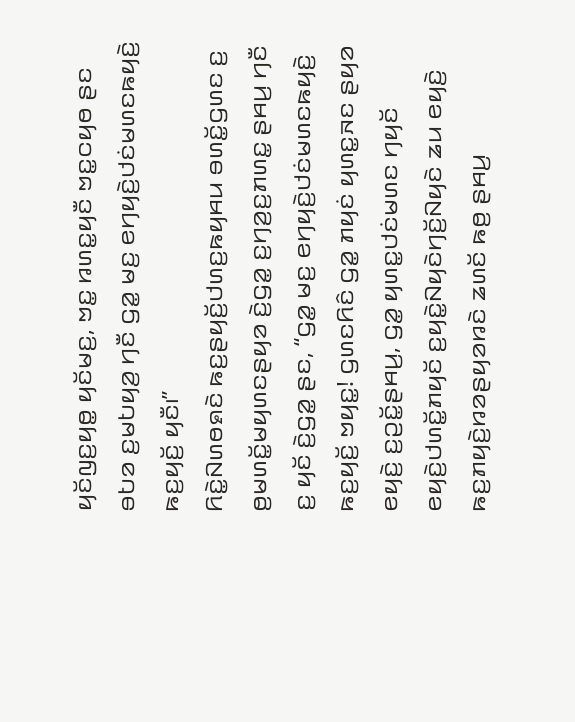ꤟꤢꤩꤜꤢ꤬ꤟꤥ꤭ ꤟꤢꤩꤗꤢ꤬, ꤠꤢ꤭ ꤙꤛꤢ꤭ꤟꤢꤪ ꤠꤢ꤭ꤍꤟꤥ ꤔꤢ ꤋꤝꤤ ꤢ꤬ꤗꤝꤟꤤ꤬ ꤚꤢꤪ ꤞꤤ꤭ ꤗꤢ꤬ ꤕꤚꤟꤢꤧ꤬ꤓꤢꤦꤗꤛꤢꤒꤟꤢꤧ꤬ ꤒꤢ꤬ꤟꤢꤩ꤬ ꤟꤢꤪ꤯”
ꤖꤢꤧ꤭ꤡꤛꤥꤎꤢꤧ ꤒꤢ꤬ꤔꤟꤢꤩ꤬ꤓꤛꤢ꤬ꤒꤟꤌꤣ ꤋꤛꤢꤩ꤭ꤞꤛꤢ ꤢ꤬ ꤥ꤬ꤗꤛꤢꤩ꤭ꤗꤟꤛꤢꤔꤟꤤ ꤢꤧ꤬ꤞꤤ꤭ ꤢ꤬ꤚꤤ꤬ꤢ꤬ꤊꤛꤢ꤭ ꤔꤌꤣ꤬ ꤚꤢꤪ ꤢ꤬ ꤟꤢꤩ ꤢꤧ꤬ꤞꤤ꤭ ꤔꤢ, “ꤞꤤ꤭ ꤗꤢ꤬ ꤕꤚꤟꤢꤧ꤬ꤓꤢꤦꤗꤛꤢꤒꤟꤢꤧ꤬ ꤒꤢ꤬ꤟꤢꤩ꤬ ꤠꤟꤢ꤭! ꤞꤛꤢꤖꤢꤨ ꤞꤤ꤭ ꤊꤟꤢꤦ ꤟꤛꤢ꤭ꤏꤢ ꤔꤟꤤ ꤕꤟꤢꤧ꤬ ꤢ꤬ꤑꤢꤩ꤭ꤔꤌꤣ꤬, ꤞꤤ꤭ ꤟꤛꤢ꤭ꤓꤢꤦꤗꤛꤢ ꤚꤟꤢꤩ ꤕꤟꤢꤧ꤬ꤓꤛꤢꤩ꤭ꤊꤟꤢꤩ ꤢ꤬ꤟꤢꤧ꤭ꤡꤟꤢꤧꤚꤢꤩ꤬ꤡꤟꤢꤧ ꤘꤣ ꤕꤟꤢꤧ꤬ ꤒꤢ꤬ꤊꤟꤢꤧ꤬ꤙꤤꤔꤟꤤꤙꤢꤧ ꤘꤛꤢꤩ ꤒꤥ꤬ ꤔꤌꤣ꤬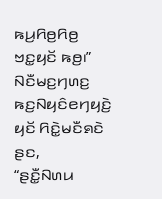ꤒꤣ꤬ꤖꤥ꤬ꤖꤥ꤬ ꤠꤢ꤭ꤟꤢꤩ ꤒꤥ꤬꤯”
ꤡꤢꤪꤗꤢ꤬ꤚꤛꤢ꤬ ꤒꤢ꤬ꤡꤟꤢꤨꤕꤚꤟꤢꤧ꤬ ꤟꤢꤩ ꤖꤢꤧ꤭ꤗꤢꤪꤎꤢꤧ ꤔꤢ,
“ꤔꤢꤪ꤭ꤡꤛꤣ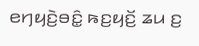ꤕꤚꤟꤢꤧ꤬ꤋꤢꤨ꤭ ꤒꤢ꤬ꤟꤢꤩ꤬ ꤘꤣ ꤢ꤬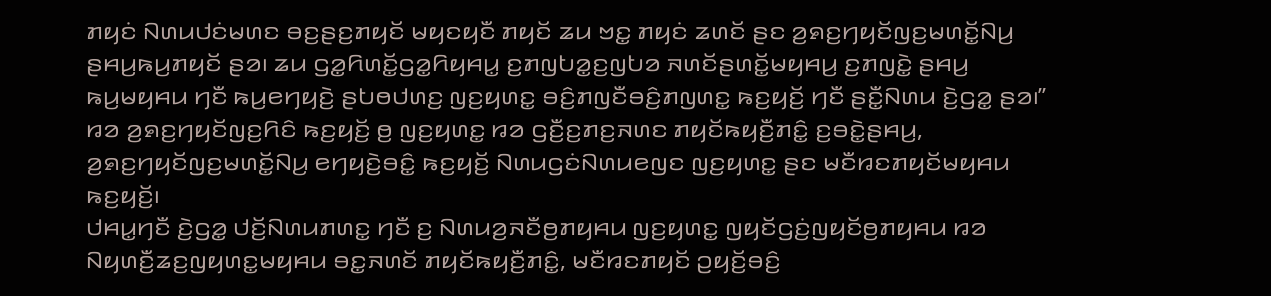ꤊꤟꤢꤦ ꤡꤛꤣꤓꤢꤦꤗꤛꤢ ꤋꤢ꤬ꤔꤢ꤬ꤊꤟꤢꤩ ꤗꤟꤢꤟꤢꤪ ꤊꤟꤢꤩ ꤘꤣ ꤠꤢ꤭ ꤊꤟꤢꤦ ꤘꤛꤢꤩ ꤔꤢ ꤤ꤬ꤎꤢ꤬ꤚꤟꤢꤩꤜꤢ꤬ꤗꤛꤢꤩ꤭ꤡꤣ꤬ ꤔꤌꤣ꤬ꤒꤣ꤬ꤊꤟꤢꤩ ꤔꤤ꤯ ꤘꤣ ꤞꤤ꤭ꤖꤛꤢꤩ꤭ꤞꤤ꤭ꤖꤟꤌꤣ꤭ ꤢ꤬ꤊꤜꤝꤤ꤭ꤢ꤬ꤜꤝꤤ ꤏꤛꤢꤩꤔꤛꤢꤩ꤭ꤗꤟꤌꤣ꤬ ꤢ꤬ꤊꤜꤢꤧ꤭ ꤔꤌꤣ꤬ ꤒꤣ꤬ꤗꤟꤌꤣ ꤚꤢꤪ ꤒꤣ꤬ꤕꤚꤟꤢꤧ꤬ ꤔꤝꤥꤓꤛꤢ꤬ ꤜꤢ꤬ꤟꤛꤢ꤭ ꤋꤢꤨ꤬ꤊꤜꤢꤪꤋꤢꤨ꤬ꤊꤜꤛꤢ꤭ ꤒꤢ꤬ꤟꤢꤩ꤬ ꤚꤢꤪ ꤔꤢꤪ꤭ꤡꤛꤣ ꤢꤧ꤬ꤞꤤ꤭ ꤔꤤ꤯”
ꤙꤤ ꤤ꤬ꤎꤢ꤬ꤚꤟꤢꤩꤜꤢ꤬ꤖꤢꤨ ꤒꤢ꤬ꤟꤢꤩ꤬ ꤥ꤬ ꤜꤢ꤬ꤟꤛꤢ꤭ ꤙꤤ ꤞꤢꤪ꤬ꤢ꤬ꤊꤢ꤬ꤏꤛꤢ ꤊꤟꤢꤩꤒꤟꤢꤪ꤬ꤊꤢꤨ꤭ ꤢ꤬ꤋꤢꤧ꤭ꤔꤌꤣ꤬, ꤤ꤬ꤎꤢ꤬ꤚꤟꤢꤩꤜꤢ꤬ꤗꤛꤢꤩ꤭ꤡꤣ꤬ ꤕꤚꤟꤢꤧ꤬ꤋꤢꤨ꤭ ꤒꤢ꤬ꤟꤢꤩ꤬ ꤡꤛꤣꤞꤢꤦꤡꤛꤣꤕꤜꤢ ꤜꤢ꤬ꤟꤛꤢ꤭ ꤔꤢ ꤗꤢꤪꤙꤢꤊꤟꤢꤩꤗꤟꤌꤣ ꤒꤢ꤬ꤟꤢꤩ꤬꤯
ꤓꤌꤣ꤭ꤚꤢꤪ ꤢꤧ꤬ꤞꤤ꤭ ꤓꤢꤩ꤬ꤡꤛꤣꤊꤛꤢ꤭ ꤚꤢꤪ ꤢ꤬ ꤡꤛꤣꤤ꤬ꤏꤢꤪꤥ꤬ꤊꤟꤌꤣ ꤜꤢ꤬ꤟꤛꤢ꤭ ꤜꤟꤢꤩꤞꤢꤦ꤬ꤜꤟꤢꤩꤥ꤬ꤊꤟꤌꤣ ꤙꤤ ꤡꤟꤛꤢꤪ꤬ꤘꤢ꤬ꤜꤟꤛꤢ꤭ꤗꤟꤌꤣ ꤋꤢ꤭ꤏꤛꤢꤩ ꤊꤟꤢꤩꤒꤟꤢꤪ꤬ꤊꤢꤨ꤭, ꤗꤢꤪꤙꤢꤊꤟꤢꤩ ꤑꤟꤢꤩ꤬ꤋꤢꤨ꤬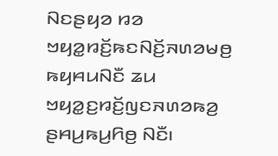ꤡꤢꤔꤟꤤ ꤙꤤ ꤠꤟꤤ꤭ꤙꤢꤩ꤬ꤒꤢꤡꤢꤩ꤬ꤏꤛꤤꤗꤥ꤬ ꤒꤟꤌꤣꤡꤢꤪ ꤘꤣ ꤠꤟꤤ꤭ꤢ꤬ꤙꤢꤩ꤬ꤜꤢꤏꤛꤤꤒꤤ꤬ ꤔꤌꤣ꤬ꤒꤣ꤬ꤖꤥ꤬ ꤡꤢꤪ꤯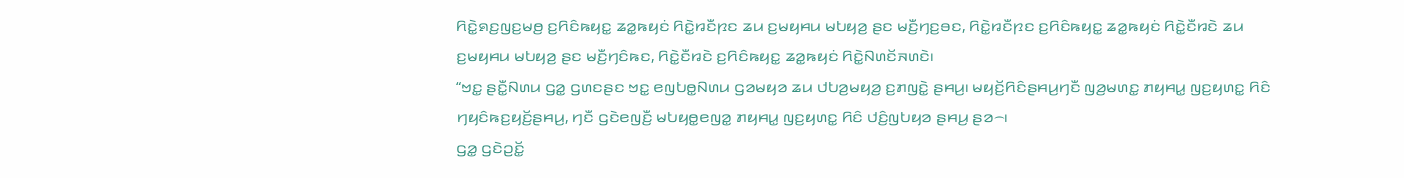ꤖꤢꤧ꤭ꤎꤢ꤬ꤜꤢ꤬ꤗꤥ꤬ ꤢ꤬ꤖꤢꤨꤒꤟꤢ꤭ ꤘꤤ꤭ꤒꤟꤢꤦ ꤖꤢꤧ꤭ꤙꤢꤪꤐꤢ ꤘꤣ ꤢ꤬ꤗꤟꤌꤣ ꤗꤝꤟꤤ꤬ ꤔꤢ ꤗꤢꤪ꤬ꤚꤢ꤬ꤋꤢ, ꤖꤢꤧ꤭ꤙꤢꤪꤐꤢ ꤢ꤬ꤖꤢꤨꤒꤟꤢ꤭ ꤘꤤ꤭ꤒꤟꤢꤦ ꤖꤢꤧ꤭ꤢꤪꤙꤢꤧ ꤘꤣ ꤢ꤬ꤗꤟꤌꤣ ꤗꤝꤟꤤ꤬ ꤔꤢ ꤗꤢꤪ꤬ꤚꤢꤨꤒꤢ, ꤖꤢꤧ꤭ꤢꤪꤙꤢꤧ ꤢ꤬ꤖꤢꤨꤒꤟꤢ꤭ ꤘꤤ꤭ꤒꤟꤢꤦ ꤖꤢꤧ꤭ꤡꤛꤢꤩꤏꤛꤢꤧ꤯
“ꤠꤢ꤭ ꤔꤢꤪ꤭ꤡꤛꤣ ꤞꤤ꤭ ꤞꤛꤢꤔꤢ ꤠꤢ꤭ ꤕꤜꤝꤥ꤭ꤡꤛꤣ ꤞꤤꤗꤟꤤ ꤘꤣ ꤓꤝꤤ꤬ꤗꤟꤤ꤬ ꤢ꤬ꤊꤜꤢꤧ꤭ ꤔꤌꤣ꤬꤯ ꤗꤟꤢꤩ꤬ꤖꤢꤨꤔꤌꤣ꤬ꤚꤢꤪ ꤜꤤ꤬ꤗꤛꤢ꤭ ꤊꤟꤌꤣ꤭ ꤜꤢ꤬ꤟꤛꤢ꤭ ꤖꤢꤨ ꤚꤟꤢꤨꤒꤢ꤬ꤟꤢꤩ꤬ꤔꤌꤣ꤬, ꤚꤢꤪ ꤞꤢꤧꤕꤜꤢꤪ꤬ ꤗꤝꤟꤥ꤭ꤕꤜꤤ꤭ ꤊꤟꤌꤣ꤭ ꤜꤢ꤬ꤟꤛꤢ꤭ ꤖꤢꤨ ꤓꤢꤨ꤬ꤜꤝꤟꤤ ꤔꤌꤣ꤬ ꤔꤤ꤮꤯
ꤞꤤ꤭ ꤞꤢꤧꤑꤢꤩ꤭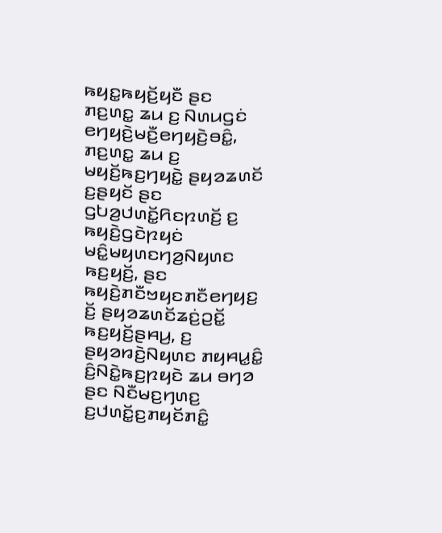ꤒꤟꤢ꤭ꤒꤟꤢꤩ꤬ꤟꤢꤪ ꤔꤢ ꤊꤢ꤬ꤛꤢ꤭ ꤘꤣ ꤢ꤬ ꤡꤛꤣꤞꤢꤦ ꤕꤚꤟꤢꤧ꤬ꤗꤢꤪ꤬ꤕꤚꤟꤢꤧ꤬ꤋꤢꤨ꤭, ꤊꤢ꤬ꤛꤢ꤭ ꤘꤣ ꤢ꤬ ꤗꤟꤢꤩ꤬ꤒꤢ꤬ꤚꤟꤢꤧ꤭ ꤔꤟꤤꤘꤛꤢꤩ ꤢ꤬ꤔꤟꤢꤩ ꤔꤢ ꤞꤝꤤ꤬ꤓꤛꤢꤩ꤭ꤖꤢꤐꤛꤢꤩ꤬ ꤢ꤬ ꤒꤟꤢꤧ꤬ꤞꤢꤧꤐꤟꤢꤦ ꤗꤢꤨ꤭ꤗꤟꤛꤢꤚꤤ꤬ꤡꤟꤛꤢ ꤒꤢ꤬ꤟꤢꤩ꤬, ꤔꤢ ꤒꤟꤢꤧ꤬ꤊꤢꤪꤠꤟꤢꤊꤢꤪꤕꤚꤟꤢ꤬ ꤢꤩ꤬ ꤔꤟꤤꤘꤛꤢꤩꤘꤢꤦ꤬ꤑꤢꤩ꤭ ꤒꤢ꤬ꤟꤢꤩ꤬ꤔꤌꤣ꤬, ꤢ꤬ ꤔꤟꤤꤙꤢꤧ꤬ꤡꤟꤛꤢ ꤊꤟꤌꤣ꤭ꤢꤨ꤭ ꤢꤨ꤬ꤡꤢꤧ꤭ꤒꤢ꤬ꤐꤟꤢꤧ ꤘꤣ ꤋꤚꤤ ꤔꤢ ꤡꤢꤪꤗꤢ꤬ꤚꤛꤢ꤬ ꤢ꤬ꤓꤛꤢꤩ꤭ꤢ꤬ꤊꤟꤢꤩꤊꤢꤨ꤭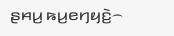ꤔꤌꤣ꤬ ꤒꤣ꤬ꤕꤚꤟꤢꤧ꤬꤮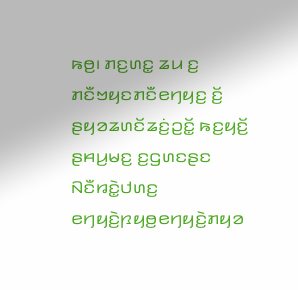ꤒꤥ꤬꤯ ꤊꤢ꤬ꤛꤢ꤭ ꤘꤣ ꤢ꤬ ꤊꤢꤪꤠꤟꤢꤊꤢꤪꤕꤚꤟꤢ꤬ ꤢꤩ꤬ ꤔꤟꤤꤘꤛꤢꤩꤘꤢꤦ꤬ꤑꤢꤩ꤭ ꤒꤢ꤬ꤟꤢꤩ꤬ ꤔꤌꤣ꤬ꤗꤢ꤬ ꤢ꤬ꤞꤛꤢꤔꤢ ꤡꤢꤪꤙꤢꤧ꤭ꤓꤛꤢ꤬ ꤕꤚꤟꤢꤧ꤬ꤐꤟꤥ꤬ꤕꤚꤟꤢꤧ꤬ꤊꤟꤤ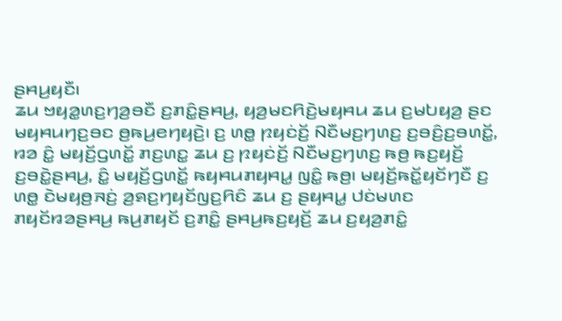ꤔꤌꤣ꤬ꤟꤢꤪ꤯
ꤘꤣ ꤠꤟꤤ꤭ꤛꤢ꤬ꤚꤤ꤬ꤋꤢꤪ ꤢ꤬ꤊꤢꤨ꤭ꤔꤌꤣ꤬, ꤟꤤ꤬ꤗꤢꤖꤢꤧ꤬ꤗꤟꤌꤣ ꤘꤣ ꤢ꤬ꤗꤝꤟꤤ꤬ ꤔꤢ ꤗꤟꤌꤣꤚꤢ꤬ꤋꤢ ꤥ꤬ꤒꤣ꤬ꤕꤚꤟꤢꤧ꤬꤯ ꤢ꤬ ꤛꤥ꤭ ꤐꤟꤢꤦꤢꤩ꤬ ꤡꤢꤪꤗꤢ꤬ꤚꤛꤢ꤬ ꤢ꤬ꤋꤢꤨ꤬ꤢ꤬ꤋꤛꤢꤩ꤭, ꤙꤤ ꤢꤨ꤭ ꤗꤟꤢꤩ꤬ꤞꤛꤢꤩ꤭ ꤊꤢ꤬ꤛꤢ꤭ ꤘꤣ ꤢ꤬ ꤐꤟꤢꤦꤢꤩ꤬ ꤡꤢꤪꤗꤢ꤬ꤚꤛꤢ꤬ ꤒꤥ꤬ ꤒꤢ꤬ꤟꤢꤩ꤬ ꤢ꤬ꤋꤢꤧ꤭ꤔꤌꤣ꤬, ꤢꤨ꤭ ꤗꤟꤢꤩ꤬ꤞꤛꤢꤩ꤭ ꤒꤟꤌꤣꤊꤟꤌꤣ꤭ ꤜꤢꤨ꤭ ꤒꤥ꤬꤯ ꤗꤟꤢꤩ꤬ꤒꤢꤩ꤭ꤟꤢꤩꤚꤢꤪ ꤢ꤬ ꤛꤥ꤭ ꤢꤧꤗꤟꤥ꤬ꤏꤢꤦ꤬ ꤤ꤬ꤎꤢ꤬ꤚꤟꤢꤩꤜꤢ꤬ꤖꤢꤨ ꤘꤣ ꤢ꤬ ꤔꤟꤌꤣ꤭ ꤓꤢꤦꤗꤛꤢ ꤊꤟꤢꤩꤙꤤꤔꤌꤣ꤬ ꤒꤣ꤬ꤊꤟꤢꤩ ꤢ꤬ꤊꤢꤨ꤭ ꤔꤌꤣ꤬ꤒꤢ꤬ꤟꤢꤩ꤬ ꤘꤣ ꤢ꤬ꤟꤤ꤬ꤊꤢꤨ꤭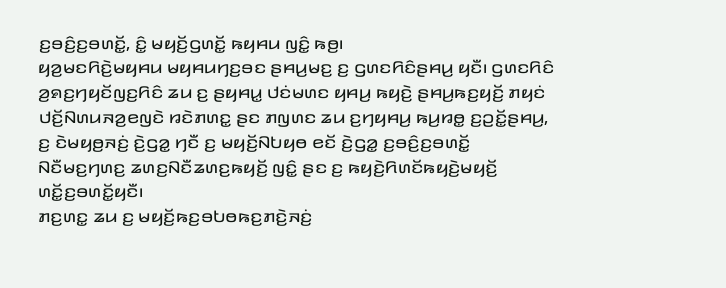ꤢ꤬ꤋꤢꤨ꤬ꤢ꤬ꤋꤛꤢꤩ꤭, ꤢꤨ꤭ ꤗꤟꤢꤩ꤬ꤞꤛꤢꤩ꤭ ꤒꤟꤌꤣ ꤜꤢꤨ꤭ ꤒꤥ꤬꤯
ꤟꤤ꤬ꤗꤢꤖꤢꤧ꤬ꤗꤟꤌꤣ ꤗꤟꤌꤣꤚꤢ꤬ꤋꤢ ꤔꤌꤣ꤬ꤗꤢ꤬ ꤢ꤬ ꤞꤛꤢꤖꤢꤨꤔꤌꤣ꤬ ꤟꤢꤪ꤯ ꤞꤛꤢꤖꤢꤨ ꤤ꤬ꤎꤢ꤬ꤚꤟꤢꤩꤜꤢ꤬ꤖꤢꤨ ꤘꤣ ꤢ꤬ ꤔꤟꤌꤣ꤭ ꤓꤢꤦꤗꤛꤢ ꤟꤌꤣ꤬ ꤒꤟꤢꤧ꤬ ꤔꤌꤣ꤬ꤒꤢ꤬ꤟꤢꤩ꤬ ꤊꤟꤢꤦ ꤓꤢꤩ꤬ꤡꤛꤣꤏꤤ꤬ꤕꤜꤢꤧ ꤙꤢꤧꤊꤛꤢ꤭ ꤔꤢ ꤊꤜꤛꤢ ꤘꤣ ꤢ꤬ꤚꤟꤌꤣ꤬ ꤒꤣ꤬ꤙꤥ꤭ ꤢ꤬ꤑꤢꤩ꤭ꤔꤌꤣ꤬, ꤢ꤬ ꤢꤧꤗꤟꤥ꤬ꤏꤢꤦ꤬ ꤢꤧ꤬ꤞꤤ꤭ ꤚꤢꤪ ꤢ꤬ ꤗꤟꤢꤩ꤬ꤡꤝꤟꤥ ꤕꤢꤩ ꤢꤧ꤬ꤞꤤ꤭ ꤢ꤬ꤋꤢꤨ꤬ꤢ꤬ꤋꤛꤢꤩ꤭ ꤡꤢꤪꤗꤢ꤬ꤚꤛꤢ꤬ ꤘꤛꤢ꤬ꤡꤢꤪꤘꤛꤢ꤬ꤒꤟꤢꤩ꤬ ꤜꤢꤨ꤭ ꤔꤢ ꤢ꤬ ꤒꤟꤢꤧ꤬ꤖꤛꤢꤩꤒꤟꤢꤧ꤬ꤗꤟꤢꤩ꤬ ꤛꤢꤩ꤭ꤢ꤬ꤋꤛꤢꤩ꤭ꤟꤢꤪ꤯
ꤊꤢ꤬ꤛꤢ꤭ ꤘꤣ ꤢ꤬ ꤗꤟꤢꤩ꤬ꤒꤢ꤬ꤋꤝꤥꤒꤢ꤬ꤊꤢꤧ꤬ꤏꤢꤦ꤬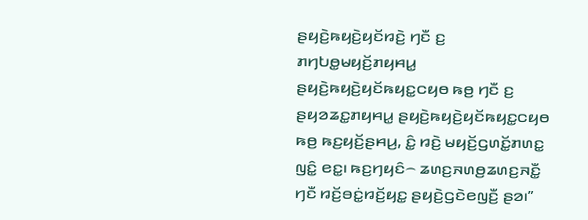ꤔꤟꤢꤧ꤬ꤒꤟꤢꤧ꤬ꤟꤢꤩꤙꤢꤧ꤬ ꤚꤢꤪ ꤢ꤬ ꤊꤚꤝꤥ꤭ꤗꤟꤢꤩ꤬ꤊꤟꤌꤣ꤭ ꤔꤟꤢꤧ꤬ꤒꤟꤢꤧ꤬ꤟꤢꤩꤒꤟꤢ꤭ꤍꤟꤥ ꤒꤥ꤬ ꤚꤢꤪ ꤢ꤬ ꤔꤟꤤꤘꤢ꤭ꤊꤟꤌꤣ꤭ ꤔꤟꤢꤧ꤬ꤒꤟꤢꤧ꤬ꤟꤢꤩꤒꤟꤢ꤭ꤍꤟꤥ ꤒꤥ꤬ ꤒꤢ꤬ꤟꤢꤩ꤬ꤔꤌꤣ꤬, ꤢꤨ꤭ ꤙꤢꤧ꤬ ꤗꤟꤢꤩ꤬ꤞꤛꤢꤩ꤭ꤊꤛꤢ꤭ ꤜꤢꤨ꤭ ꤕꤢ꤭꤯ ꤒꤢ꤬ꤚꤟꤢꤨ꤮ ꤘꤛꤢ꤬ꤏꤛꤥ꤬ꤘꤛꤢ꤬ꤏꤢꤪ꤭ ꤚꤢꤪ ꤙꤢꤩ꤬ꤋꤢꤦ꤭ꤙꤢꤩ꤬ꤟꤢ꤭ ꤔꤟꤢꤧ꤬ꤞꤢꤧꤕꤜꤢꤪ꤬ ꤔꤤ꤯”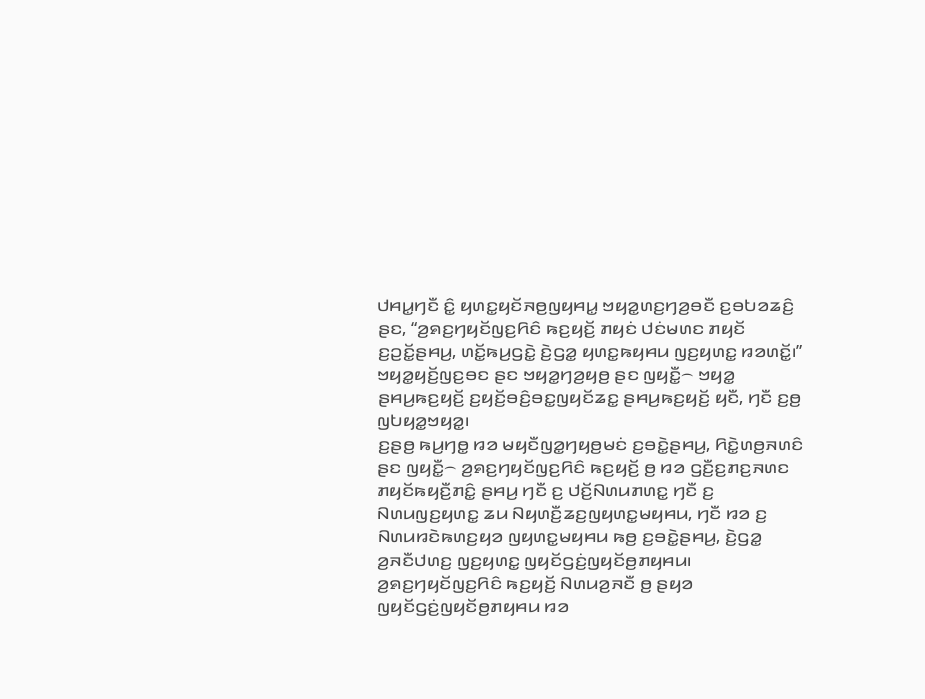ꤓꤌꤣ꤭ꤚꤢꤪ ꤢꤨ꤭ ꤟꤛꤢ꤭ꤟꤢꤩꤏꤥ꤬ꤜꤟꤌꤣ꤭ ꤠꤟꤤ꤭ꤛꤢ꤬ꤚꤤ꤬ꤋꤢꤪ ꤢ꤬ꤋꤝꤤꤘꤢꤨ꤬ ꤔꤢ, “ꤤ꤬ꤎꤢ꤬ꤚꤟꤢꤩꤜꤢ꤬ꤖꤢꤨ ꤒꤢ꤬ꤟꤢꤩ꤬ ꤊꤟꤢꤦ ꤓꤢꤦꤗꤛꤢ ꤊꤟꤢꤩ ꤢ꤬ꤑꤢꤩ꤭ꤔꤌꤣ꤬, ꤛꤢꤩ꤭ꤒꤣ꤬ꤞꤢꤧ꤭ ꤢꤧ꤬ꤞꤤ꤭ ꤟꤛꤢ꤭ꤒꤟꤌꤣ ꤜꤢ꤬ꤟꤛꤢ꤭ ꤙꤤꤛꤢꤩ꤭꤯”
ꤠꤟꤤ꤭ꤟꤢꤩ꤬ꤜꤢ꤬ꤋꤢ ꤔꤢ ꤠꤟꤤ꤭ꤚꤤ꤬ꤟꤥ꤬ ꤔꤢ ꤜꤟꤢꤪ꤭꤮ ꤠꤟꤤ꤭ ꤔꤌꤣ꤬ꤒꤢ꤬ꤟꤢꤩ꤬ ꤢ꤬ꤟꤢꤩ꤬ꤋꤢꤨ꤬ꤋꤢ꤭ꤜꤟꤢꤩꤘꤢ꤭ ꤔꤌꤣ꤬ꤒꤢ꤬ꤟꤢꤩ꤬ ꤟꤢꤪ, ꤚꤢꤪ ꤢ꤬ꤥ꤬ ꤜꤝꤟꤤ꤭ꤠꤟꤤ꤭꤯
ꤢ꤬ꤔꤥ꤬ ꤒꤣ꤬ꤚꤥ꤭ ꤙꤤ ꤗꤟꤢꤪꤜꤤ꤭ꤚꤟꤥ꤬ꤗꤢꤦ ꤢ꤬ꤋꤢꤧ꤭ꤔꤌꤣ꤬, ꤖꤢꤧ꤭ꤛꤥ꤬ꤏꤛꤢꤨ ꤔꤢ ꤜꤟꤢꤪ꤭꤮ ꤤ꤬ꤎꤢ꤬ꤚꤟꤢꤩꤜꤢ꤬ꤖꤢꤨ ꤒꤢ꤬ꤟꤢꤩ꤬ ꤥ꤬ ꤙꤤ ꤞꤢꤪ꤬ꤢ꤬ꤊꤢ꤬ꤏꤛꤢ ꤊꤟꤢꤩꤒꤟꤢꤪ꤬ꤊꤢꤨ꤭ ꤔꤌꤣ꤬ ꤚꤢꤪ ꤢ꤬ ꤓꤢꤩ꤬ꤡꤛꤣꤊꤛꤢ꤭ ꤚꤢꤪ ꤢ꤬ ꤡꤛꤣꤜꤢ꤬ꤟꤛꤢ꤭ ꤘꤣ ꤡꤟꤛꤢꤪ꤬ꤘꤢ꤬ꤜꤟꤛꤢ꤭ꤗꤟꤌꤣ, ꤚꤢꤪ ꤙꤤ ꤢ꤬ ꤡꤛꤣꤙꤢꤧꤒꤛꤢ꤬ꤟꤤ ꤜꤟꤛꤢ꤭ꤗꤟꤌꤣ ꤒꤥ꤬ ꤢ꤬ꤋꤢꤧ꤭ꤔꤌꤣ꤬, ꤢꤧ꤬ꤞꤤ꤭ ꤤ꤬ꤏꤢꤪꤓꤛꤢ꤬ ꤜꤢ꤬ꤟꤛꤢ꤭ ꤜꤟꤢꤩꤞꤢꤦ꤬ꤜꤟꤢꤩꤥ꤬ꤊꤟꤌꤣ꤯
ꤤ꤬ꤎꤢ꤬ꤚꤟꤢꤩꤜꤢ꤬ꤖꤢꤨ ꤒꤢ꤬ꤟꤢꤩ꤬ ꤡꤛꤣꤤ꤬ꤏꤢꤪ ꤥ꤬ ꤔꤟꤤ ꤜꤟꤢꤩꤞꤢꤦ꤬ꤜꤟꤢꤩꤥ꤬ꤊꤟꤌꤣ ꤙꤤ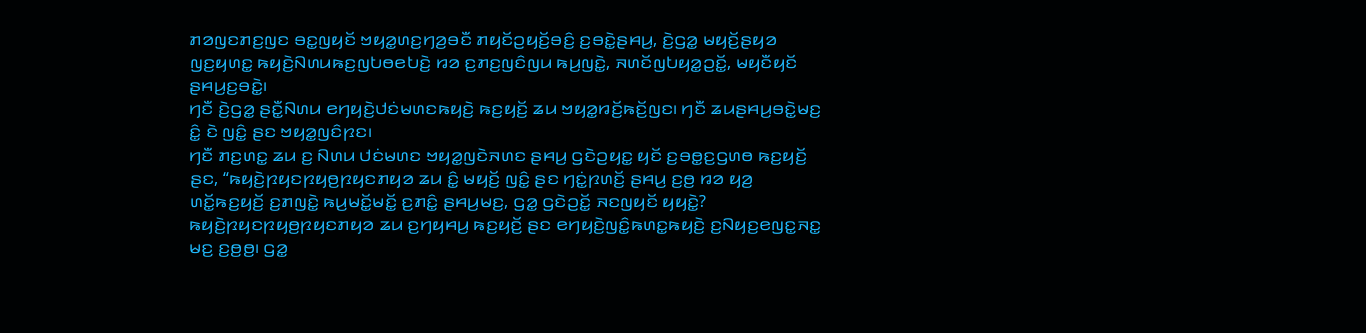ꤊꤤꤜꤢꤊꤢ꤬ꤜꤢ ꤋꤢ꤭ꤜꤟꤢꤩ ꤠꤟꤤ꤭ꤛꤢ꤬ꤚꤤ꤬ꤋꤢꤪ ꤊꤟꤢꤩꤑꤟꤢꤩ꤬ꤋꤢꤨ꤬ ꤢ꤬ꤋꤢꤧ꤭ꤔꤌꤣ꤬, ꤢꤧ꤬ꤞꤤ꤭ ꤗꤟꤢꤩ꤬ꤔꤟꤤ ꤜꤢ꤬ꤟꤛꤢ꤭ ꤒꤟꤢꤧ꤬ꤡꤛꤣꤒꤢ꤬ꤜꤝꤥꤕꤝꤢꤧ꤬ ꤙꤤ ꤢ꤬ꤊꤢ꤬ꤜꤢꤨꤜꤣ ꤒꤣ꤬ꤜꤢꤧ꤭, ꤏꤛꤢꤩꤜꤝꤟꤤ꤭ꤑꤢꤩ꤭, ꤗꤟꤢꤪꤟꤢꤩ ꤔꤌꤣ꤬ꤢ꤬ꤋꤢꤧ꤭꤯
ꤚꤢꤪ ꤢꤧ꤬ꤞꤤ꤭ ꤔꤢꤪ꤭ꤡꤛꤣ ꤕꤚꤟꤢꤧ꤬ꤓꤢꤦꤗꤛꤢꤒꤟꤢꤧ꤬ ꤒꤢ꤬ꤟꤢꤩ꤬ ꤘꤣ ꤠꤟꤤ꤭ꤙꤢꤩ꤬ꤒꤢꤩ꤬ꤜꤢ꤯ ꤚꤢꤪ ꤘꤣꤔꤌꤣ꤬ꤋꤢꤧ꤭ꤗꤢ꤬ ꤢꤨ꤭ ꤢꤧ ꤜꤢꤨ꤭ ꤔꤢ ꤠꤟꤤ꤭ꤜꤢꤨꤐꤢ꤯
ꤚꤢꤪ ꤊꤢ꤬ꤛꤢ꤭ ꤘꤣ ꤢ꤬ ꤡꤛꤣ ꤓꤢꤦꤗꤛꤢ ꤠꤟꤤ꤭ꤜꤢꤧꤏꤛꤢ ꤔꤌꤣ꤬ ꤞꤢꤧꤑꤟꤢ꤭ ꤟꤢꤩ ꤢ꤬ꤋꤥ꤭ꤢ꤬ꤞꤛꤥ ꤒꤢ꤬ꤟꤢꤩ꤬ ꤔꤢ, “ꤒꤟꤢꤧ꤬ꤐꤟꤢꤐꤟꤥ꤬ꤐꤟꤢꤊꤟꤤ ꤘꤣ ꤢꤨ꤭ ꤗꤟꤢꤩ꤬ ꤜꤢꤨ꤭ ꤔꤢ ꤚꤢꤦ꤭ꤐꤛꤢꤩ꤬ ꤔꤌꤣ꤬ ꤢ꤬ꤥ꤬ ꤙꤤ ꤟꤤ꤬ ꤛꤢꤩ꤭ꤒꤢ꤬ꤟꤢꤩ꤬ ꤢ꤬ꤊꤜꤢꤧ꤭ ꤒꤣ꤬ꤗꤢꤩ꤭ꤗꤢꤩ꤭ ꤢ꤬ꤊꤢꤨ꤭ ꤔꤌꤣ꤬ꤗꤢ꤬, ꤞꤤ꤭ ꤞꤢꤧꤑꤢꤩ꤭ ꤏꤢꤜꤟꤢꤩ ꤟꤟꤢꤧ꤭? ꤒꤟꤢꤧ꤬ꤐꤟꤢꤐꤟꤥ꤬ꤐꤟꤢꤊꤟꤤ ꤘꤣ ꤢ꤬ꤚꤟꤌꤣ꤬ ꤒꤢ꤬ꤟꤢꤩ꤬ ꤔꤢ ꤕꤚꤟꤢꤧ꤬ꤜꤢꤨ꤭ꤒꤛꤢ꤭ꤒꤟꤢꤧ꤬ ꤢ꤬ꤡꤟꤢ꤬ꤕꤜꤢ꤭ꤏꤢ꤭ ꤗꤢ꤬ ꤢ꤬ꤥ꤬ꤥ꤬꤯ ꤞꤤ꤭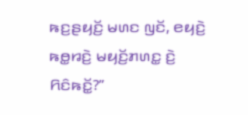ꤒꤢ꤬ꤔꤟꤢꤩ꤬ ꤗꤛꤢ ꤜꤢꤩ, ꤕꤟꤢꤧ꤬ ꤒꤥ꤭ꤙꤢꤧ꤬ ꤗꤟꤢꤩ꤬ꤊꤛꤢ꤭ ꤢꤧ꤬ ꤖꤢꤨꤒꤢꤩ꤭?”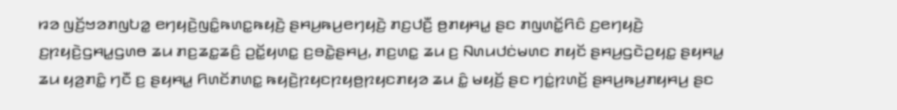ꤙꤤ ꤜꤢꤩ꤬ꤠꤤꤊꤜꤝꤤ꤭ ꤕꤚꤟꤢꤧ꤬ꤜꤢꤨ꤭ꤒꤛꤢ꤭ꤒꤟꤢꤧ꤬ ꤔꤌꤣ꤬ꤒꤣ꤬ꤕꤚꤟꤢꤧ꤬ ꤊꤢ꤬ꤓꤢꤪ꤬ ꤥ꤬ꤊꤟꤌꤣ꤭ ꤔꤢ ꤊꤜꤛꤢꤩ꤭ꤖꤢꤨ ꤢ꤬ꤕꤚꤟꤢꤧ꤬ ꤢ꤬ꤐꤟꤢꤧ꤬ꤞꤌꤣ꤭ꤞꤛꤥ ꤘꤣ ꤊꤢ꤬ꤘꤢ꤭ꤘꤢꤨ꤬ ꤑꤢꤩ꤭ꤟꤛꤢ꤭ ꤢ꤬ꤋꤢꤧ꤭ꤔꤌꤣ꤬, ꤊꤢ꤬ꤛꤢ꤭ ꤘꤣ ꤢ꤬ ꤡꤛꤣꤓꤢꤦꤗꤛꤢ ꤊꤟꤢꤩ ꤔꤌꤣ꤬ꤞꤢꤧꤑꤟꤢ꤭ ꤔꤟꤌꤣ꤭ ꤘꤣ ꤟꤤ꤬ꤊꤢꤨ꤭ ꤚꤢꤪ ꤢ꤬ ꤔꤟꤌꤣ꤭ ꤖꤛꤢꤩꤊꤛꤢ꤭ ꤒꤟꤢꤧ꤬ꤐꤟꤢꤐꤟꤥ꤬ꤐꤟꤢꤊꤟꤤ ꤘꤣ ꤢꤨ꤭ ꤗꤟꤢꤩ꤬ ꤔꤢ ꤚꤢꤦ꤭ꤐꤛꤢꤩ꤬ ꤔꤌꤣ꤬ꤒꤣ꤬ꤊꤟꤌꤣ꤬ ꤔꤢ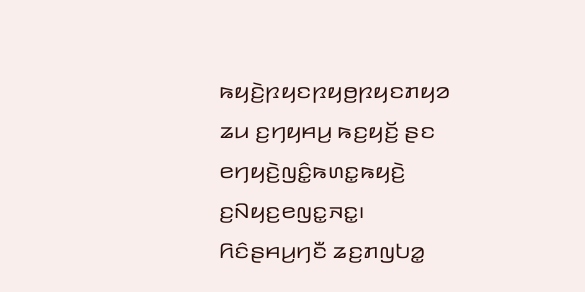ꤒꤟꤢꤧ꤬ꤐꤟꤢꤐꤟꤥ꤬ꤐꤟꤢꤊꤟꤤ ꤘꤣ ꤢ꤬ꤚꤟꤌꤣ꤬ ꤒꤢ꤬ꤟꤢꤩ꤬ ꤔꤢ ꤕꤚꤟꤢꤧ꤬ꤜꤢꤨ꤭ꤒꤛꤢ꤭ꤒꤟꤢꤧ꤬ ꤢ꤬ꤡꤟꤢ꤬ꤕꤜꤢ꤭ꤏꤢ꤭꤯
ꤖꤢꤨꤔꤌꤣ꤬ꤚꤢꤪ ꤘꤢ꤬ꤊꤜꤝꤤ꤭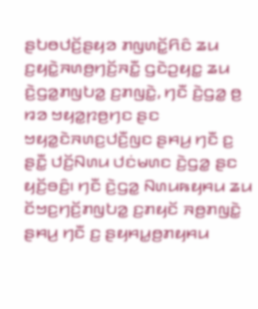ꤔꤝꤥꤓꤢꤩ꤬ꤔꤟꤤ ꤊꤜꤛꤢꤩ꤭ꤖꤢꤨ ꤘꤣ ꤢ꤬ꤟꤢꤧ꤭ꤏꤛꤥ꤬ꤚꤢꤩ꤬ꤏꤢꤪ꤭ ꤞꤢꤧꤑꤟꤢ꤭ ꤘꤣ ꤢꤧ꤬ꤞꤤ꤭ꤊꤜꤝꤤ꤭ ꤢ꤬ꤊꤜꤢꤧ꤭, ꤚꤢꤪ ꤢꤧ꤬ꤞꤤ꤭ ꤥ꤬ ꤙꤤ ꤠꤟꤤ꤭ꤐꤥ꤬ꤚꤢ ꤔꤢ ꤠꤟꤤ꤭ꤢꤧꤏꤛꤢ꤬ꤓꤢꤪ꤬ꤜꤢ ꤔꤌꤣ꤬ ꤚꤢꤪ ꤢ꤬ ꤔꤢꤪ꤭ ꤓꤢꤩ꤬ꤡꤛꤣ ꤓꤢꤦꤗꤛꤢ ꤢꤧ꤬ꤞꤤ꤭ ꤔꤢ ꤟꤢꤩ꤬ꤋꤢꤨ꤬꤯ ꤚꤢꤪ ꤢꤧ꤬ꤞꤤ꤭ ꤡꤛꤣꤒꤟꤌꤣ ꤘꤣ ꤢꤩꤠꤢ꤬ꤚꤢꤩ꤬ꤊꤜꤝꤤ꤭ ꤢ꤬ꤊꤟꤢꤩ ꤏꤥ꤬ꤊꤜꤢꤧ꤭ ꤔꤌꤣ꤬ ꤚꤢꤪ ꤢ꤬ ꤔꤟꤌꤣ꤭ꤥ꤬ꤊꤟꤌꤣ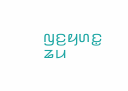ꤜꤢ꤬ꤟꤛꤢ꤭ ꤘꤣ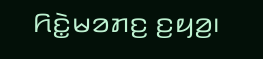ꤖꤢꤧ꤭ꤗꤤꤊꤢ꤬ ꤢ꤬ꤟꤤ꤬꤯